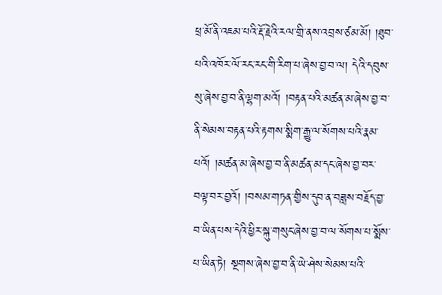ཕྲ་མོ་ནི་འཇམ་པའི་རྡོ་རྗེའི་རལ་གྲི་ནས་འབྲས་ཙམ་མོ། །ཐུབ་པའི་འཁོར་ལོ་རང་རང་གི་རིག་པ་ཞེས་བྱ་བ་ལ། དེའི་དབུས་སུ་ཞེས་བྱ་བ་ནི་ལྷག་མའོ། །བརྟན་པའི་མཚན་མ་ཞེས་བྱ་བ་ནི་སེམས་བརྟན་པའི་རྟགས་སྨིག་རྒྱུ་ལ་སོགས་པའི་རྣམ་པའོ། །མཚན་མ་ཞེས་བྱ་བ་ནི་མཚན་མ་དང་ཞེས་བྱ་བར་བལྟ་བར་བྱའོ། །བསམ་གཏན་གྱིས་དུབ་ན་བཟླས་བརྗོད་བྱ་བ་ཡིན་པས་དེའི་ཕྱིར་སྐུ་གསུང་ཞེས་བྱ་བ་ལ་སོགས་པ་སྨོས་པ་ཡིན་ཏེ། སྔགས་ཞེས་བྱ་བ་ནི་ཡེ་ཤེས་སེམས་པའི་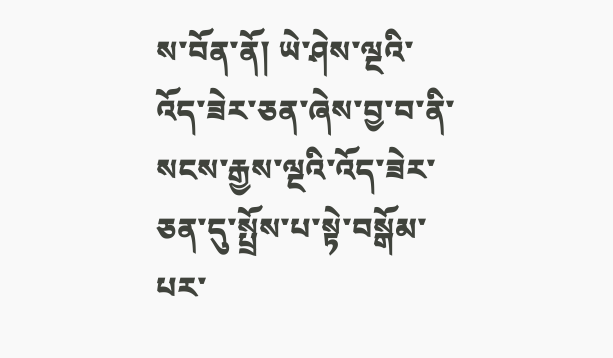ས་བོན་ནོ། ཡེ་ཤེས་ལྔའི་འོད་ཟེར་ཅན་ཞེས་བྱ་བ་ནི་སངས་རྒྱས་ལྔའི་འོད་ཟེར་ཅན་དུ་སྤྲོས་པ་སྟེ་བསྒོམ་པར་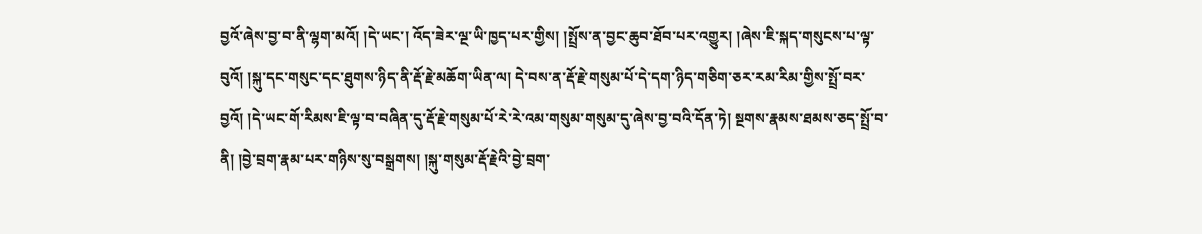བྱའོ་ཞེས་བྱ་བ་ནི་ལྷག་མའོ། །དེ་ཡང་། འོད་ཟེར་ལྔ་ཡི་ཁྱད་པར་གྱིས། །སྤྲོས་ན་བྱང་ཆུབ་ཐོབ་པར་འགྱུར། །ཞེས་ཇི་སྐད་གསུངས་པ་ལྟ་བུའོ། །སྐུ་དང་གསུང་དང་ཐུགས་ཉིད་ནི་རྡོ་རྗེ་མཆོག་ཡིན་ལ། དེ་བས་ན་རྡོ་རྗེ་གསུམ་པོ་དེ་དག་ཉིད་གཅིག་ཅར་རམ་རིམ་གྱིས་སྤྲོ་བར་བྱའོ། །དེ་ཡང་གོ་རིམས་ཇི་ལྟ་བ་བཞིན་དུ་རྡོ་རྗེ་གསུམ་པོ་རེ་རེ་འམ་གསུམ་གསུམ་དུ་ཞེས་བྱ་བའི་དོན་ཏེ། སྔགས་རྣམས་ཐམས་ཅད་སྤྲོ་བ་ནི། །བྱེ་བྲག་རྣམ་པར་གཉིས་སུ་བསྒྲགས། །སྐུ་གསུམ་རྡོ་རྗེའི་བྱེ་བྲག་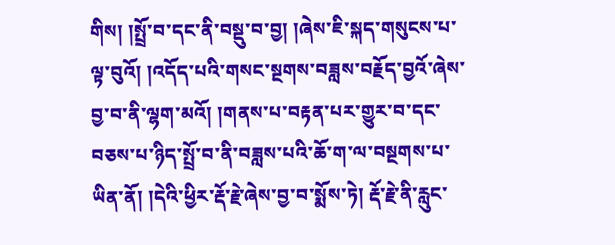གིས། །སྤྲོ་བ་དང་ནི་བསྡུ་བ་བྱ། །ཞེས་ཇི་སྐད་གསུངས་པ་ལྟ་བུའོ། །འདོད་པའི་གསང་སྔགས་བཟླས་བརྗོད་བྱའོ་ཞེས་བྱ་བ་ནི་ལྷག་མའོ། །གནས་པ་བརྟན་པར་གྱུར་བ་དང་བཅས་པ་ཉིད་སྤྲོ་བ་ནི་བཟླས་པའི་ཆོ་ག་ལ་བསྔགས་པ་ཡིན་ནོ། །དེའི་ཕྱིར་རྡོ་རྗེ་ཞེས་བྱ་བ་སྨོས་ཏེ། རྡོ་རྗེ་ནི་རླུང་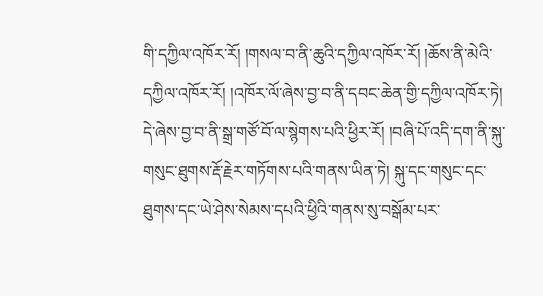གི་དཀྱིལ་འཁོར་རོ། །གསལ་བ་ནི་ཆུའི་དཀྱིལ་འཁོར་རོ། །ཆོས་ནི་མེའི་དཀྱིལ་འཁོར་རོ། །འཁོར་ལོ་ཞེས་བྱ་བ་ནི་དབང་ཆེན་གྱི་དཀྱིལ་འཁོར་ཏེ། དེ་ཞེས་བྱ་བ་ནི་སྒྲ་གཙོ་བོ་ལ་སྙེགས་པའི་ཕྱིར་རོ། །བཞི་པོ་འདི་དག་ནི་སྐུ་གསུང་ཐུགས་རྡོ་རྗེར་གཏོགས་པའི་གནས་ཡིན་ཏེ། སྐུ་དང་གསུང་དང་ཐུགས་དང་ཡེ་ཤེས་སེམས་དཔའི་ཕྱིའི་གནས་སུ་བསྒོམ་པར་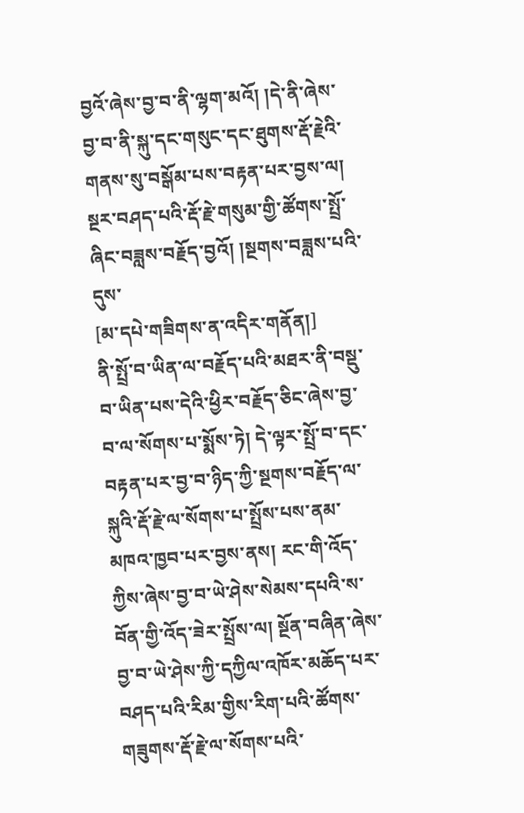བྱའོ་ཞེས་བྱ་བ་ནི་ལྷག་མའོ། །དེ་ནི་ཞེས་བྱ་བ་ནི་སྐུ་དང་གསུང་དང་ཐུགས་རྡོ་རྗེའི་གནས་སུ་བསྒོམ་པས་བརྟན་པར་བྱས་ལ། སྔར་བཤད་པའི་རྡོ་རྗེ་གསུམ་གྱི་ཚོགས་སྤྲོ་ཞིང་བཟླས་བརྗོད་བྱའོ། །སྔགས་བཟླས་པའི་དུས་
[མ་དཔེ་གཟིགས་ན་འདིར་གནོན།]
ནི་སྤྲོ་བ་ཡིན་ལ་བརྗོད་པའི་མཐར་ནི་བསྡུ་བ་ཡིན་པས་དེའི་ཕྱིར་བརྗོད་ཅིང་ཞེས་བྱ་བ་ལ་སོགས་པ་སྨོས་ཏེ། དེ་ལྟར་སྤྲོ་བ་དང་བརྟན་པར་བྱ་བ་ཉིད་ཀྱི་སྔགས་བརྗོད་ལ་སྐུའི་རྡོ་རྗེ་ལ་སོགས་པ་སྤྲོས་པས་ནམ་མཁའ་ཁྱབ་པར་བྱས་ནས། རང་གི་འོད་ཀྱིས་ཞེས་བྱ་བ་ཡེ་ཤེས་སེམས་དཔའི་ས་བོན་གྱི་འོད་ཟེར་སྤྲོས་ལ། སྔོན་བཞིན་ཞེས་བྱ་བ་ཡེ་ཤེས་ཀྱི་དཀྱིལ་འཁོར་མཆོད་པར་བཤད་པའི་རིམ་གྱིས་རིག་པའི་ཚོགས་གཟུགས་རྡོ་རྗེ་ལ་སོགས་པའི་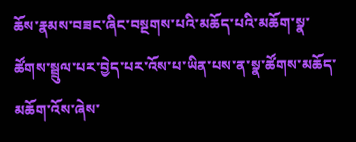ཆོས་རྣམས་བཟང་ཞིང་བསྔགས་པའི་མཆོད་པའི་མཆོག་སྣ་ཚོགས་སྦྲུལ་པར་བྱེད་པར་འོས་པ་ཡིན་པས་ན་སྣ་ཚོགས་མཆོད་མཆོག་འོས་ཞེས་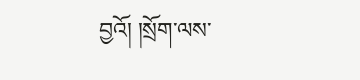བྱའོ། །སྲོག་ལས་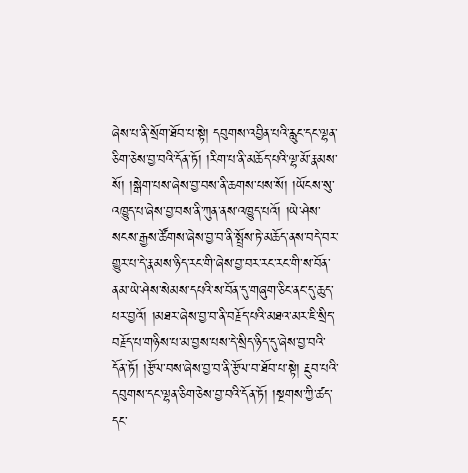ཞེས་པ་ནི་སྲོག་ཐོབ་པ་སྟེ། དབུགས་འབྱིན་པའི་རླུང་དང་ལྷན་ཅིག་ཅེས་བྱ་བའི་དོན་ཏོ། །རིག་པ་ནི་མཆོད་པའི་ལྷ་མོ་རྣམས་སོ། །སྒེག་པས་ཞེས་བྱ་བས་ནི་ཆགས་པས་སོ། །ཡོངས་སུ་འཁྱུད་པ་ཞེས་བྱ་བས་ནི་ཀུན་ནས་འཁྱུད་པའོ། །ཡེ་ཤེས་སངས་རྒྱས་ཚོགས་ཞེས་བྱ་བ་ནི་སྤྲོས་ཏེ་མཆོད་ནས་བདེ་བར་གྱུར་པ་དེ་རྣམས་ཉིད་རང་གི་ཞེས་བྱ་བར་རང་རང་གི་ས་བོན་ནམ་ཡེ་ཤེས་སེམས་དཔའི་ས་བོན་དུ་གཞུག་ཅིང་ནང་དུ་ཆུད་པར་བྱའོ། །མཐར་ཞེས་བྱ་བ་ནི་བརྗོད་པའི་མཐའ་མར་ཇི་སྲིད་བརྗོད་པ་གཉིས་པ་མ་བྱས་པས་དེ་སྲིད་ཉིད་དུ་ཞེས་བྱ་བའི་དོན་ཏོ། །རྩོལ་བས་ཞེས་བྱ་བ་ནི་རྩོལ་བ་ཐོབ་པ་སྟེ། རྔུབ་པའི་དབུགས་དང་ལྷན་ཅིག་ཅེས་བྱ་བའི་དོན་ཏོ། །སྔགས་ཀྱི་ཚད་དང་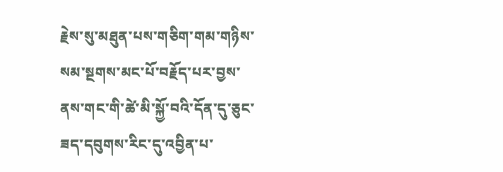རྗེས་སུ་མཐུན་པས་གཅིག་གམ་གཉིས་སམ་སྔགས་མང་པོ་བརྗོད་པར་བྱས་ནས་གང་གི་ཚེ་མི་སྐྱོ་བའི་དོན་དུ་ཅུང་ཟད་དབུགས་རིང་དུ་འབྱིན་པ་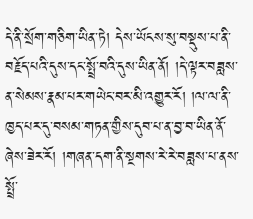དེ་ནི་སྲོག་གཅིག་ཡིན་ཏེ། དེས་ཡོངས་སུ་བསྡུས་པ་ནི་བརྗོད་པའི་དུས་དང་སྤྲོ་བའི་དུས་ཡིན་ནོ། །དེ་ལྟར་བཟླས་ན་སེམས་རྣམ་པར་གཡེང་བར་མི་འགྱུར་རོ། །ལ་ལ་ནི་ཁྱད་པར་དུ་བསམ་གཏན་གྱིས་དུབ་པ་ན་བྱ་བ་ཡིན་ནོ་ཞེས་ཟེར་རོ། །གཞན་དག་ནི་སྔགས་རེ་རེ་བཟླས་པ་ནས་སྤྲོ་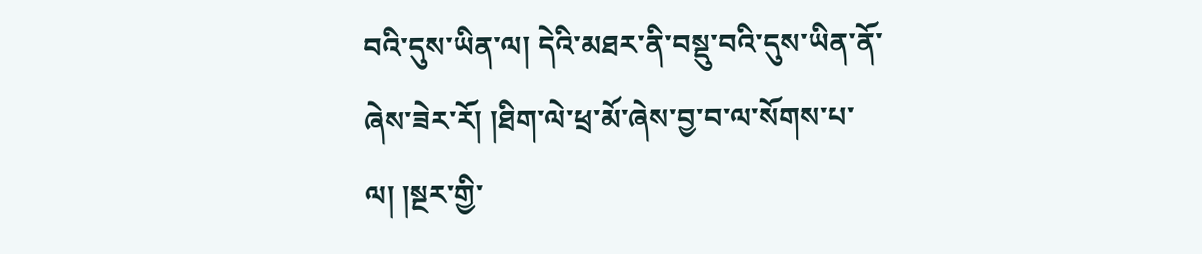བའི་དུས་ཡིན་ལ། དེའི་མཐར་ནི་བསྡུ་བའི་དུས་ཡིན་ནོ་ཞེས་ཟེར་རོ། །ཐིག་ལེ་ཕྲ་མོ་ཞེས་བྱ་བ་ལ་སོགས་པ་ལ། །སྔར་གྱི་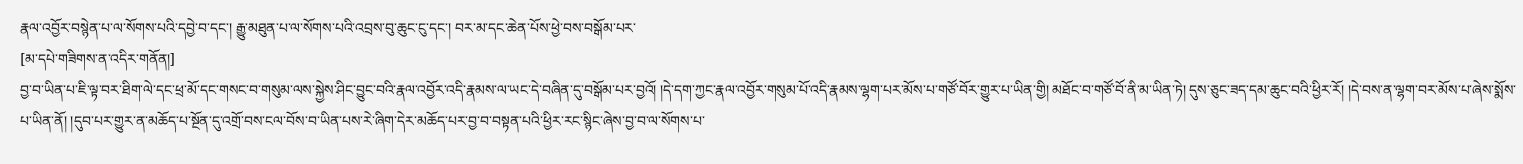རྣལ་འབྱོར་བསྙེན་པ་ལ་སོགས་པའི་དབྱེ་བ་དང་། རྒྱུ་མཐུན་པ་ལ་སོགས་པའི་འབྲས་བུ་ཆུང་ངུ་དང་། བར་མ་དང་ཆེན་པོས་ཕྱེ་བས་བསྒོམ་པར་
[མ་དཔེ་གཟིགས་ན་འདིར་གནོན།]
བྱ་བ་ཡིན་པ་ཇི་ལྟ་བར་ཐིག་ལེ་དང་ཕྲ་མོ་དང་གསང་བ་གསུམ་ལས་སྐྱེས་ཤིང་བྱུང་བའི་རྣལ་འབྱོར་འདི་རྣམས་ལ་ཡང་དེ་བཞིན་དུ་བསྒོམ་པར་བྱའོ། །དེ་དག་ཀྱང་རྣལ་འབྱོར་གསུམ་པོ་འདི་རྣམས་ལྷག་པར་མོས་པ་གཙོ་བོར་གྱུར་པ་ཡིན་གྱི། མཐོང་བ་གཙོ་བོ་ནི་མ་ཡིན་ཏེ། དུས་ཅུང་ཟད་དམ་ཆུང་བའི་ཕྱིར་རོ། །དེ་བས་ན་ལྷག་བར་མོས་པ་ཞེས་སྨོས་པ་ཡིན་ནོ། །དུབ་པར་གྱུར་ན་མཆོད་པ་སྔོན་དུ་འགྲོ་བས་ངལ་བོས་བ་ཡིན་པས་རེ་ཞིག་དེར་མཆོད་པར་བྱ་བ་བསྟན་པའི་ཕྱིར་རང་སྙིང་ཞེས་བྱ་བ་ལ་སོགས་པ་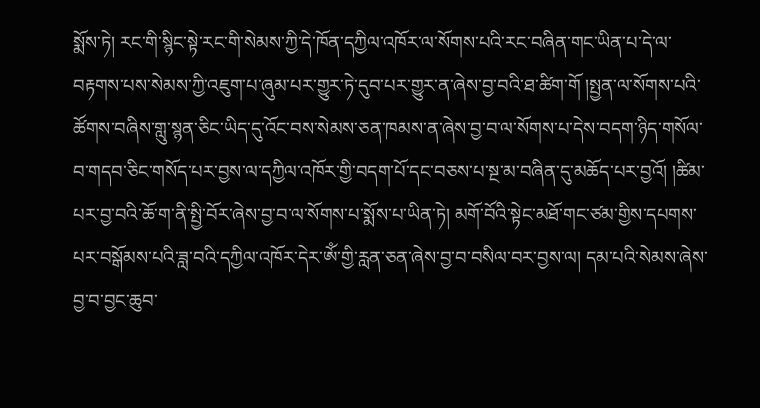སྨོས་ཏེ། རང་གི་སྙིང་སྟེ་རང་གི་སེམས་ཀྱི་དེ་ཁོན་དཀྱིལ་འཁོར་ལ་སོགས་པའི་རང་བཞིན་གང་ཡིན་པ་དེ་ལ་བརྟགས་པས་སེམས་ཀྱི་འཇུག་པ་ཞུམ་པར་གྱུར་ཏེ་དུབ་པར་གྱུར་ན་ཞེས་བྱ་བའི་ཐ་ཚིག་གོ །སྤྱན་ལ་སོགས་པའི་ཚོགས་བཞིས་གླུ་སྙན་ཅིང་ཡིད་དུ་འོང་བས་སེམས་ཅན་ཁམས་ན་ཞེས་བྱ་བ་ལ་སོགས་པ་དེས་བདག་ཉིད་གསོལ་བ་གདབ་ཅིང་གསོད་པར་བྱས་ལ་དཀྱིལ་འཁོར་གྱི་བདག་པོ་དང་བཅས་པ་སྔ་མ་བཞིན་དུ་མཆོད་པར་བྱའོ། །ཚིམ་པར་བྱ་བའི་ཆོ་ག་ནི་སྤྱི་བོར་ཞེས་བྱ་བ་ལ་སོགས་པ་སྨོས་པ་ཡིན་ཏེ། མགོ་བོའི་སྟེང་མཐོ་གང་ཙམ་གྱིས་དཔགས་པར་བསྒོམས་པའི་ཟླ་བའི་དཀྱིལ་འཁོར་དེར་ཨོཾ་གྱི་རླན་ཅན་ཞེས་བྱ་བ་བསིལ་བར་བྱས་ལ། དམ་པའི་སེམས་ཞེས་བྱ་བ་བྱང་ཆུབ་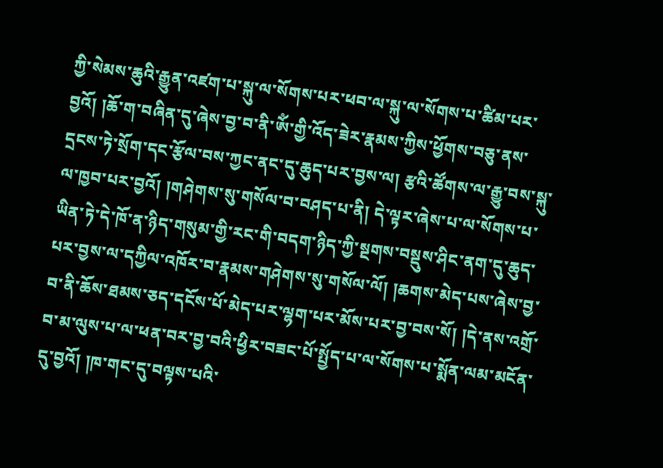ཀྱི་སེམས་ཆུའི་རྒྱུན་འཛག་པ་སྐུ་ལ་སོགས་པར་ཕབ་ལ་སྐུ་ལ་སོགས་པ་ཚིམ་པར་བྱའོ། །ཆོ་ག་བཞིན་དུ་ཞེས་བྱ་བ་ནི་ཨོཾ་གྱི་འོད་ཟེར་རྣམས་ཀྱིས་ཕྱོགས་བཅུ་ནས་དྲངས་ཏེ་སྲོག་དང་རྩོལ་བས་ཀྱང་ནང་དུ་ཆུད་པར་བྱས་ལ། རྩའི་ཚོགས་ལ་རྒྱུ་བས་སྐུ་ལ་ཁྱབ་པར་བྱའོ། །གཤེགས་སུ་གསོལ་བ་བཤད་པ་ནི། དེ་ལྟར་ཞེས་པ་ལ་སོགས་པ་ཡིན་ཏེ་དེ་ཁོ་ན་ཉིད་གསུམ་གྱི་རང་གི་བདག་ཉིད་ཀྱི་སྔགས་བསྡུས་ཤིང་ནག་དུ་ཆུད་པར་བྱས་ལ་དཀྱིལ་འཁོར་བ་རྣམས་གཤེགས་སུ་གསོལ་ལོ། །ཆགས་མེད་པས་ཞེས་བྱ་བ་ནི་ཆོས་ཐམས་ཅད་དངོས་པོ་མེད་པར་ལྷག་པར་མོས་པར་བྱ་བས་སོ། །དེ་ནས་འགྲོ་བ་མ་ལུས་པ་ལ་ཕན་བར་བྱ་བའི་ཕྱིར་བཟང་པོ་སྤྱོད་པ་ལ་སོགས་པ་སྨོན་ལམ་མངོན་དུ་བྱའོ། །ཁ་གང་དུ་བལྟས་པའི་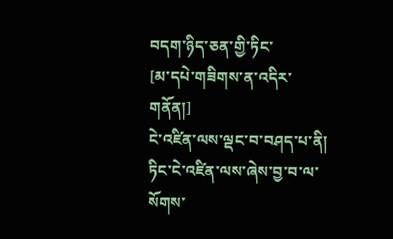བདག་ཉིད་ཅན་གྱི་ཏིང་
[མ་དཔེ་གཟིགས་ན་འདིར་གནོན།]
ངེ་འཛིན་ལས་ལྡང་བ་བཤད་པ་ནི། ཏིང་ངེ་འཛིན་ལས་ཞེས་བྱ་བ་ལ་སོགས་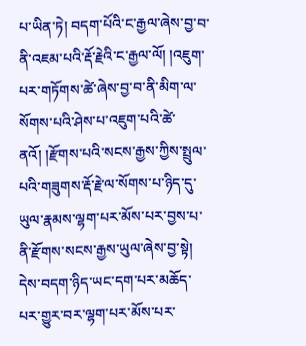པ་ཡིན་ཏེ། བདག་པོའི་ང་རྒྱལ་ཞེས་བྱ་བ་ནི་འཇམ་པའི་རྡོ་རྗེའི་ང་རྒྱལ་ལོ། །འཇུག་པར་གཏོགས་ཚེ་ཞེས་བྱ་བ་ནི་མིག་ལ་སོགས་པའི་ཤེས་པ་འཇུག་པའི་ཚེ་ནའོ། །རྫོགས་པའི་སངས་རྒྱས་ཀྱིས་སྤྲུལ་པའི་གཟུགས་རྡོ་རྗེ་ལ་སོགས་པ་ཉིད་དུ་ཡུལ་རྣམས་ལྷག་པར་མོས་པར་བྱས་པ་ནི་རྫོགས་སངས་རྒྱས་ཡུལ་ཞེས་བྱ་སྟེ། དེས་བདག་ཉིད་ཡང་དག་པར་མཆོད་པར་གྱུར་བར་ལྷག་པར་མོས་པར་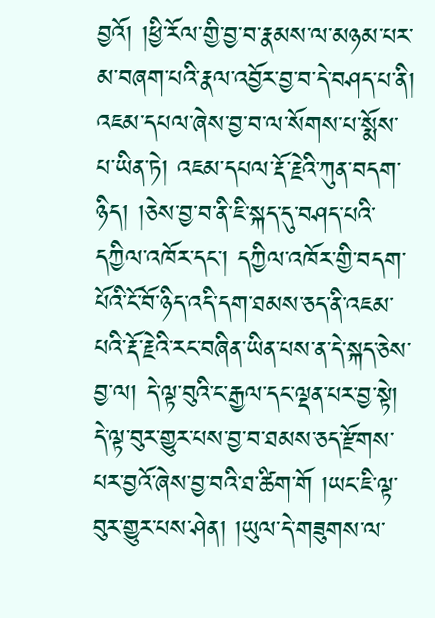བྱའོ། །ཕྱི་རོལ་གྱི་བྱ་བ་རྣམས་ལ་མཉམ་པར་མ་བཞག་པའི་རྣལ་འབྱོར་བྱ་བ་དེ་བཤད་པ་ནི། འཇམ་དཔལ་ཞེས་བྱ་བ་ལ་སོགས་པ་སྨོས་པ་ཡིན་ཏེ། འཇམ་དཔལ་རྡོ་རྗེའི་ཀུན་བདག་ཉིད། །ཅེས་བྱ་བ་ནི་ཇི་སྐད་དུ་བཤད་པའི་དཀྱིལ་འཁོར་དང་། དཀྱིལ་འཁོར་གྱི་བདག་པོའི་ངོ་བོ་ཉིད་འདི་དག་ཐམས་ཅད་ནི་འཇམ་པའི་རྡོ་རྗེའི་རང་བཞིན་ཡིན་པས་ན་དེ་སྐད་ཅེས་བྱ་ལ། དེ་ལྟ་བུའི་ང་རྒྱལ་དང་ལྡན་པར་བྱ་སྟེ། དེ་ལྟ་བུར་གྱུར་པས་བྱ་བ་ཐམས་ཅད་རྫོགས་པར་བྱའོ་ཞེས་བྱ་བའི་ཐ་ཚིག་གོ །ཡང་ཇི་ལྟ་བུར་གྱུར་པས་ཤེན། །ཡུལ་དེ་གཟུགས་ལ་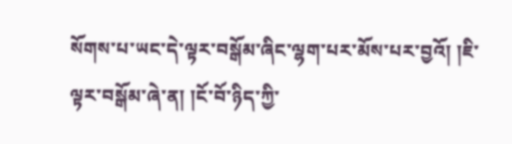སོགས་པ་ཡང་དེ་ལྟར་བསྒོམ་ཞིང་ལྷག་པར་མོས་པར་བྱའོ། །ཇི་ལྟར་བསྒོམ་ཞེ་ན། །ངོ་བོ་ཉིད་ཀྱི་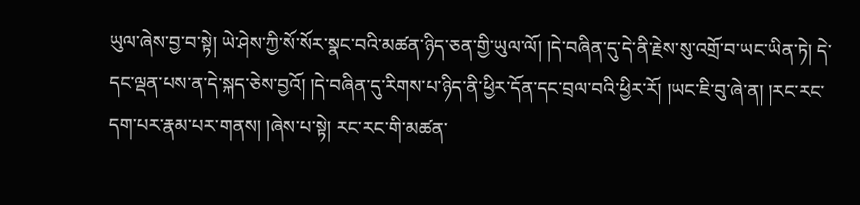ཡུལ་ཞེས་བྱ་བ་སྟེ། ཡེ་ཤེས་ཀྱི་སོ་སོར་སྣང་བའི་མཚན་ཉིད་ཅན་གྱི་ཡུལ་ལོ། །དེ་བཞིན་དུ་དེ་ནི་རྗེས་སུ་འགྲོ་བ་ཡང་ཡིན་ཏེ། དེ་དང་ལྡན་པས་ན་དེ་སྐད་ཅེས་བྱའོ། །དེ་བཞིན་དུ་རིགས་པ་ཉིད་ནི་ཕྱིར་དོན་དང་བྲལ་བའི་ཕྱིར་རོ། །ཡང་ཇི་བུ་ཞེ་ན། །རང་རང་དག་པར་རྣམ་པར་གནས། །ཞེས་པ་སྟེ། རང་རང་གི་མཚན་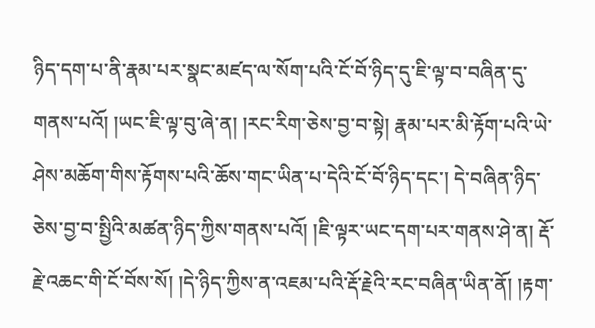ཉིད་དག་པ་ནི་རྣམ་པར་སྣང་མཛད་ལ་སོག་པའི་ངོ་བོ་ཉིད་དུ་ཇི་ལྟ་བ་བཞིན་དུ་གནས་པའོ། །ཡང་ཇི་ལྟ་བུ་ཞེ་ན། །རང་རིག་ཅེས་བྱ་བ་སྟེ། རྣམ་པར་མི་རྟོག་པའི་ཡེ་ཤེས་མཆོག་གིས་རྟོགས་པའི་ཆོས་གང་ཡིན་པ་དེའི་ངོ་བོ་ཉིད་དང་། དེ་བཞིན་ཉིད་ཅེས་བྱ་བ་སྤྱིའི་མཚན་ཉིད་ཀྱིས་གནས་པའོ། །ཇི་ལྟར་ཡང་དག་པར་གནས་ཤེ་ན། རྡོ་རྗེ་འཆང་གི་ངོ་བོས་སོ། །དེ་ཉིད་ཀྱིས་ན་འཇམ་པའི་རྡོ་རྗེའི་རང་བཞིན་ཡིན་ནོ། །རྟག་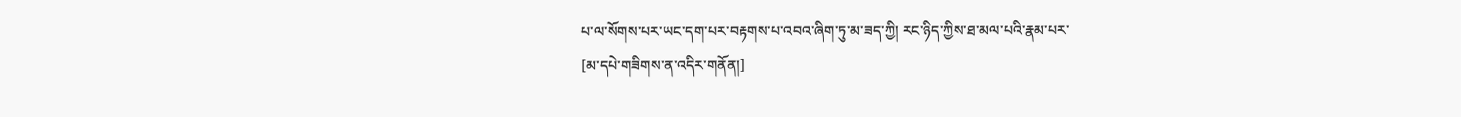པ་ལ་སོགས་པར་ཡང་དག་པར་བརྟགས་པ་འབའ་ཞིག་ཏུ་མ་ཟད་ཀྱི། རང་ཉིད་ཀྱིས་ཐ་མལ་པའི་རྣམ་པར་
[མ་དཔེ་གཟིགས་ན་འདིར་གནོན།]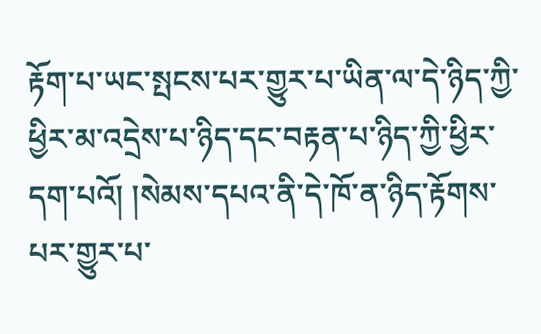རྟོག་པ་ཡང་སྤངས་པར་གྱུར་པ་ཡིན་ལ་དེ་ཉིད་ཀྱི་ཕྱིར་མ་འདྲེས་པ་ཉིད་དང་བརྟན་པ་ཉིད་ཀྱི་ཕྱིར་དག་པའོ། །སེམས་དཔའ་ནི་དེ་ཁོ་ན་ཉིད་རྟོགས་པར་གྱུར་པ་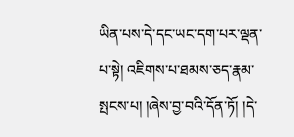ཡིན་པས་དེ་དང་ཡང་དག་པར་ལྡན་པ་སྟེ། འཇིགས་པ་ཐམས་ཅད་རྣམ་སྤངས་པ། །ཞེས་བྱ་བའི་དོན་ཏོ། །དེ་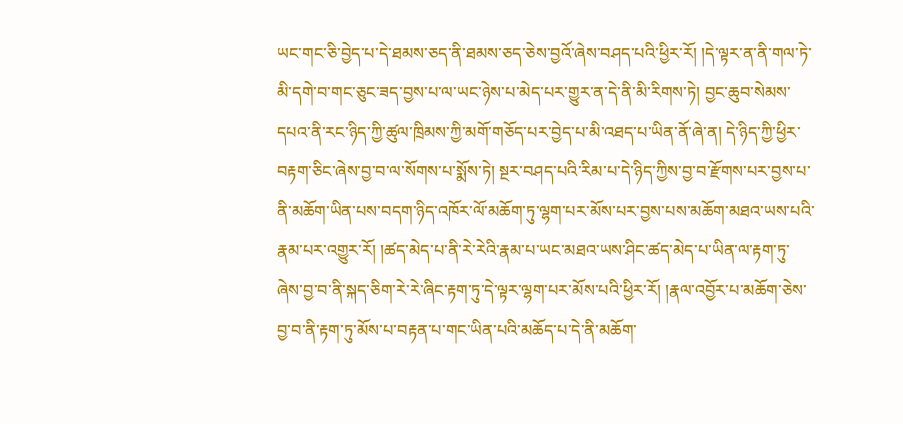ཡང་གང་ཅི་བྱེད་པ་དེ་ཐམས་ཅད་ནི་ཐམས་ཅད་ཅེས་བྱའོ་ཞེས་བཤད་པའི་ཕྱིར་རོ། །དེ་ལྟར་ན་ནི་གལ་ཏེ་མི་དགེ་བ་གང་ཅུང་ཟད་བྱས་པ་ལ་ཡང་ཉེས་པ་མེད་པར་གྱུར་ན་དེ་ནི་མི་རིགས་ཏེ། བྱང་ཆུབ་སེམས་དཔའ་ནི་རང་ཉིད་ཀྱི་ཚུལ་ཁྲིམས་ཀྱི་མགོ་གཅོད་པར་བྱེད་པ་མི་འཐད་པ་ཡིན་ནོ་ཞེ་ན། དེ་ཉིད་ཀྱི་ཕྱིར་བརྟག་ཅིང་ཞེས་བྱ་བ་ལ་སོགས་པ་སྨོས་ཏེ། སྔར་བཤད་པའི་རིམ་པ་དེ་ཉིད་ཀྱིས་བྱ་བ་རྫོགས་པར་བྱས་པ་ནི་མཆོག་ཡིན་པས་བདག་ཉིད་འཁོར་ལོ་མཆོག་ཏུ་ལྷག་པར་མོས་པར་བྱས་པས་མཆོག་མཐའ་ཡས་པའི་རྣམ་པར་འགྱུར་རོ། །ཚད་མེད་པ་ནི་རེ་རེའི་རྣམ་པ་ཡང་མཐའ་ཡས་ཤིང་ཚད་མེད་པ་ཡིན་ལ་རྟག་ཏུ་ཞེས་བྱ་བ་ནི་སྐད་ཅིག་རེ་རེ་ཞིང་རྟག་ཏུ་དེ་ལྟར་ལྷག་པར་མོས་པའི་ཕྱིར་རོ། །རྣལ་འབྱོར་པ་མཆོག་ཅེས་བྱ་བ་ནི་རྟག་ཏུ་མོས་པ་བརྟན་པ་གང་ཡིན་པའི་མཆོད་པ་དེ་ནི་མཆོག་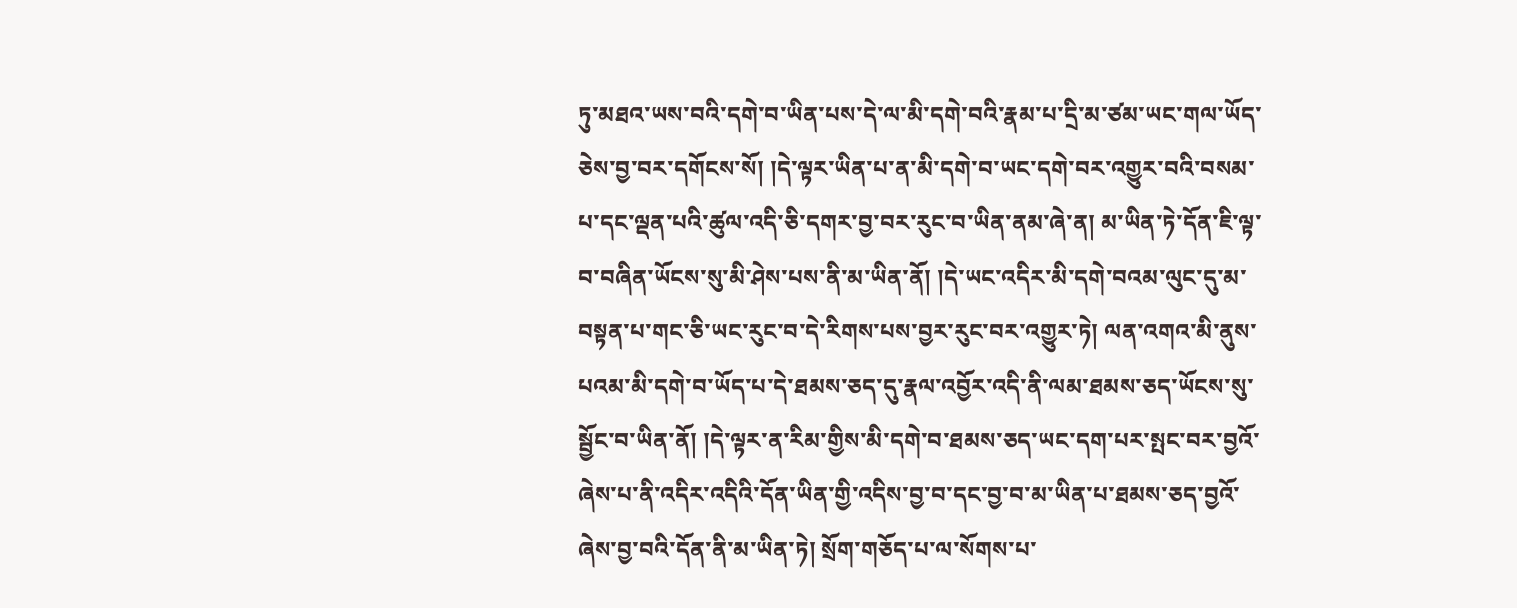ཏུ་མཐའ་ཡས་བའི་དགེ་བ་ཡིན་པས་དེ་ལ་མི་དགེ་བའི་རྣམ་པ་དྲི་མ་ཙམ་ཡང་གལ་ཡོད་ཅེས་བྱ་བར་དགོངས་སོ། །དེ་ལྟར་ཡིན་པ་ན་མི་དགེ་བ་ཡང་དགེ་བར་འགྱུར་བའི་བསམ་པ་དང་ལྡན་པའི་ཚུལ་འདི་ཅི་དགར་བྱ་བར་རུང་བ་ཡིན་ནམ་ཞེ་ན། མ་ཡིན་ཏེ་དོན་ཇི་ལྟ་བ་བཞིན་ཡོངས་སུ་མི་ཤེས་པས་ནི་མ་ཡིན་ནོ། །དེ་ཡང་འདིར་མི་དགེ་བའམ་ལུང་དུ་མ་བསྟན་པ་གང་ཅི་ཡང་རུང་བ་དེ་རིགས་པས་བྱར་རུང་བར་འགྱུར་ཏེ། ལན་འགའ་མི་ནུས་པའམ་མི་དགེ་བ་ཡོད་པ་དེ་ཐམས་ཅད་དུ་རྣལ་འབྱོར་འདི་ནི་ལམ་ཐམས་ཅད་ཡོངས་སུ་སྦྱོང་བ་ཡིན་ནོ། །དེ་ལྟར་ན་རིམ་གྱིས་མི་དགེ་བ་ཐམས་ཅད་ཡང་དག་པར་སྤང་བར་བྱའོ་ཞེས་པ་ནི་འདིར་འདིའི་དོན་ཡིན་གྱི་འདིས་བྱ་བ་དང་བྱ་བ་མ་ཡིན་པ་ཐམས་ཅད་བྱའོ་ཞེས་བྱ་བའི་དོན་ནི་མ་ཡིན་ཏེ། སྲོག་གཅོད་པ་ལ་སོགས་པ་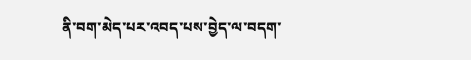ནི་བག་མེད་པར་འབད་པས་བྱེད་ལ་བདག་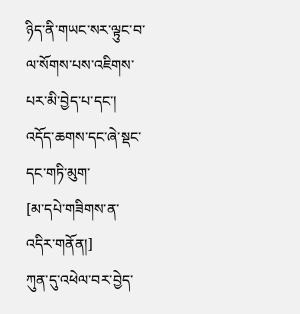ཉིད་ནི་གཡང་སར་ལྟུང་བ་ལ་སོགས་པས་འཇིགས་པར་མི་བྱེད་པ་དང་། འདོད་ཆགས་དང་ཞེ་སྡང་དང་གཏི་མུག་
[མ་དཔེ་གཟིགས་ན་འདིར་གནོན།]
ཀུན་དུ་འཕེལ་བར་བྱེད་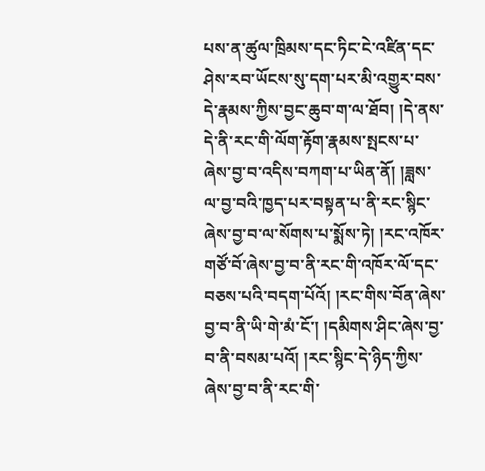པས་ན་ཚུལ་ཁྲིམས་དང་ཏིང་ངེ་འཛིན་དང་ཤེས་རབ་ཡོངས་སུ་དག་པར་མི་འགྱུར་བས་དེ་རྣམས་ཀྱིས་བྱང་ཆུབ་ག་ལ་ཐོབ། །དེ་ནས་དེ་ནི་རང་གི་ལོག་རྟོག་རྣམས་སྤངས་པ་ཞེས་བྱ་བ་འདིས་བཀག་པ་ཡིན་ནོ། །ཟླས་ལ་བྱ་བའི་ཁྱད་པར་བསྟན་པ་ནི་རང་སྙིང་ཞེས་བྱ་བ་ལ་སོགས་པ་སྨོས་ཏེ། །རང་འཁོར་གཙོ་བོ་ཞེས་བྱ་བ་ནི་རང་གི་འཁོར་ལོ་དང་བཅས་པའི་བདག་པོའོ། །རང་གིས་བོན་ཞེས་བྱ་བ་ནི་ཡི་གེ་མཾ་ངོ་། །དམིགས་ཤིང་ཞེས་བྱ་བ་ནི་བསམ་པའོ། །རང་སྙིང་དེ་ཉིད་ཀྱིས་ཞེས་བྱ་བ་ནི་རང་གི་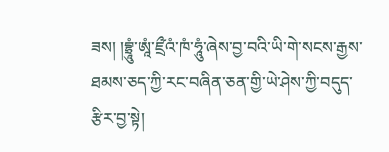ཟས། །བྷྲཱུཾ་ཨཱཾ་ཛྲྀའཾ་ཁཾ་ཧཱུཾ་ཞེས་བྱ་བའི་ཡི་གེ་སངས་རྒྱས་ཐམས་ཅད་ཀྱི་རང་བཞིན་ཅན་གྱི་ཡེ་ཤེས་ཀྱི་བདུད་རྩིར་བྱ་སྟེ།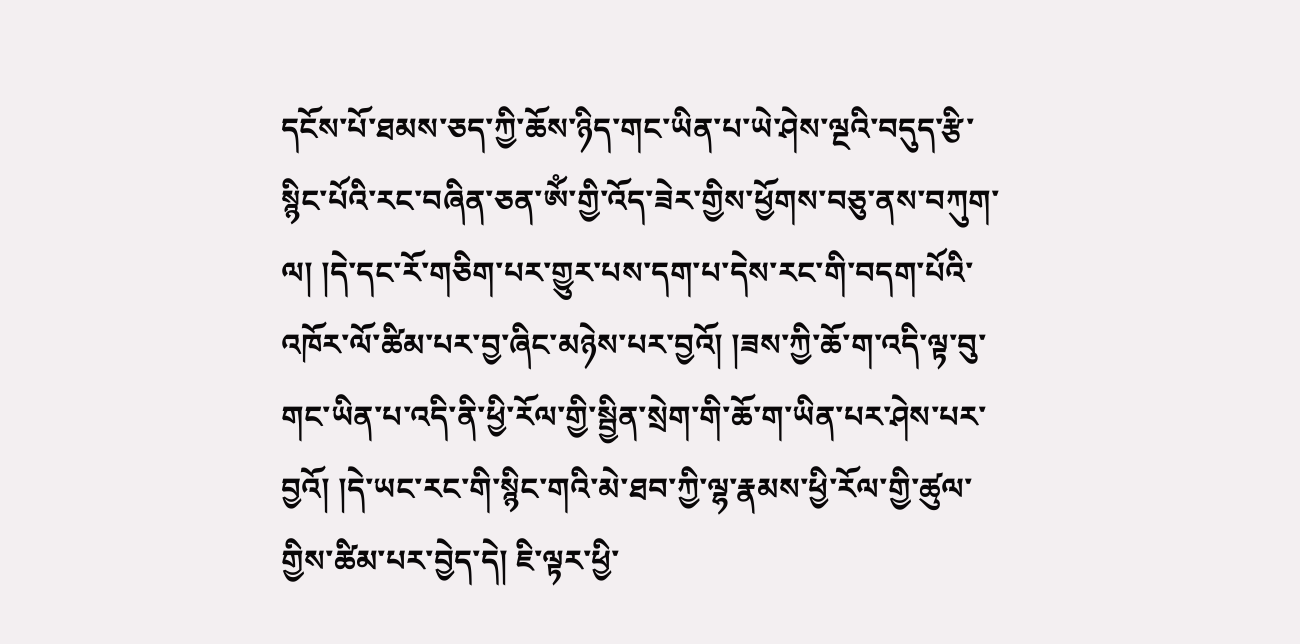དངོས་པོ་ཐམས་ཅད་ཀྱི་ཆོས་ཉིད་གང་ཡིན་པ་ཡེ་ཤེས་ལྔའི་བདུད་རྩི་སྙིང་པོའི་རང་བཞིན་ཅན་ཨོཾ་གྱི་འོད་ཟེར་གྱིས་ཕྱོགས་བཅུ་ནས་བཀུག་ལ། །དེ་དང་རོ་གཅིག་པར་གྱུར་པས་དག་པ་དེས་རང་གི་བདག་པོའི་འཁོར་ལོ་ཚིམ་པར་བྱ་ཞིང་མཉེས་པར་བྱའོ། །ཟས་ཀྱི་ཆོ་ག་འདི་ལྟ་བུ་གང་ཡིན་པ་འདི་ནི་ཕྱི་རོལ་གྱི་སྦྱིན་སྲེག་གི་ཆོ་ག་ཡིན་པར་ཤེས་པར་བྱའོ། །དེ་ཡང་རང་གི་སྙིང་གའི་མེ་ཐབ་ཀྱི་ལྷ་རྣམས་ཕྱི་རོལ་གྱི་ཚུལ་གྱིས་ཚིམ་པར་བྱེད་དེ། ཇི་ལྟར་ཕྱི་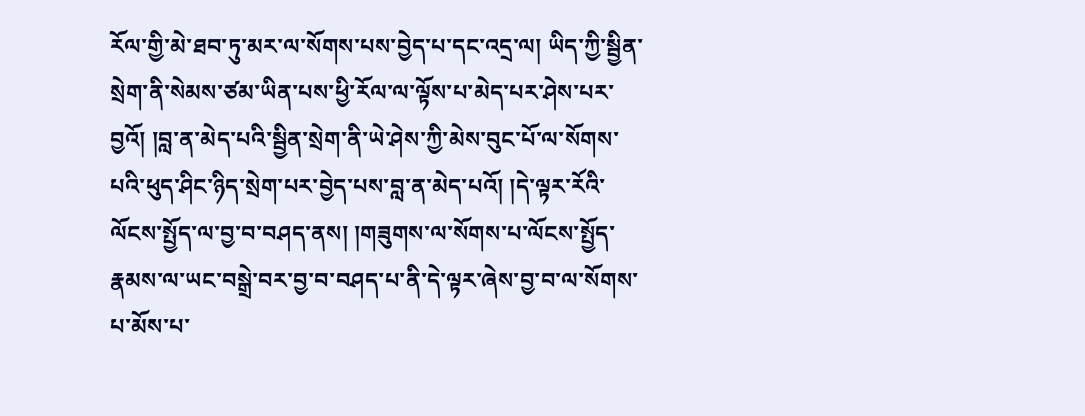རོལ་གྱི་མེ་ཐབ་ཏུ་མར་ལ་སོགས་པས་བྱེད་པ་དང་འདྲ་ལ། ཡིད་ཀྱི་སྦྱིན་སྲེག་ནི་སེམས་ཙམ་ཡིན་པས་ཕྱི་རོལ་ལ་ལྟོས་པ་མེད་པར་ཤེས་པར་བྱའོ། །བླ་ན་མེད་པའི་སྦྱིན་སྲེག་ནི་ཡེ་ཤེས་ཀྱི་མེས་བུང་པོ་ལ་སོགས་པའི་ཕུད་ཤིང་ཉིད་སྲེག་པར་བྱེད་པས་བླ་ན་མེད་པའོ། །དེ་ལྟར་རོའི་ལོངས་སྤྱོད་ལ་བྱ་བ་བཤད་ནས། །གཟུགས་ལ་སོགས་པ་ལོངས་སྤྱོད་རྣམས་ལ་ཡང་བསྒྲེ་བར་བྱ་བ་བཤད་པ་ནི་དེ་ལྟར་ཞེས་བྱ་བ་ལ་སོགས་པ་མོས་པ་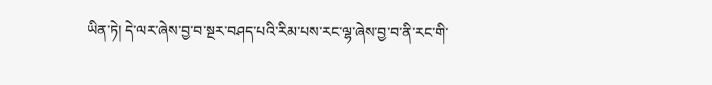ཡིན་ཏེ། དེ་ལར་ཞེས་བྱ་བ་སྔར་བཤད་པའི་རིམ་པས་རང་ལྷ་ཞེས་བྱ་བ་ནི་རང་གི་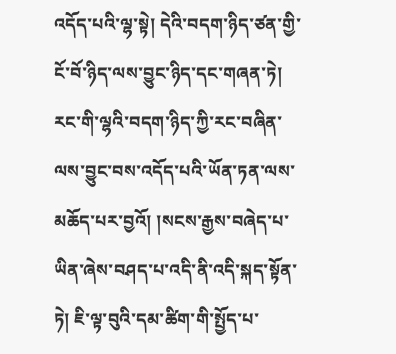འདོད་པའི་ལྷ་སྟེ། དེའི་བདག་ཉིད་ཙན་གྱི་ངོ་བོ་ཉིད་ལས་བྱུང་ཉིད་དང་གཞན་ཏེ། རང་གི་ལྷའི་བདག་ཉིད་ཀྱི་རང་བཞིན་ལས་བྱུང་བས་འདོད་པའི་ཡོན་ཏན་ལས་མཆོད་པར་བྱའོ། །སངས་རྒྱས་བཞེད་པ་ཡིན་ཞེས་བཤད་པ་འདི་ནི་འདི་སྐད་སྟོན་ཏེ། ཇི་ལྟ་བུའི་དམ་ཚིག་གི་སྤྱོད་པ་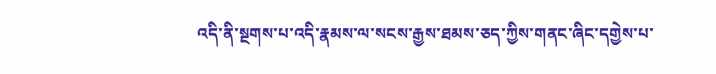འདི་ནི་སྔགས་པ་འདི་རྣམས་ལ་སངས་རྒྱས་ཐམས་ཅད་ཀྱིས་གནང་ཞིང་དགྱེས་པ་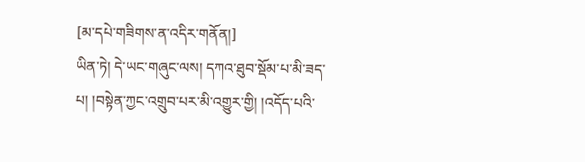[མ་དཔེ་གཟིགས་ན་འདིར་གནོན།]
ཡིན་ཏེ། དེ་ཡང་གཞུང་ལས། དཀའ་ཐུབ་སྡོམ་པ་མི་ཟད་པ། །བསྟེན་ཀྱང་འགྲུབ་པར་མི་འགྱུར་གྱི། །འདོད་པའི་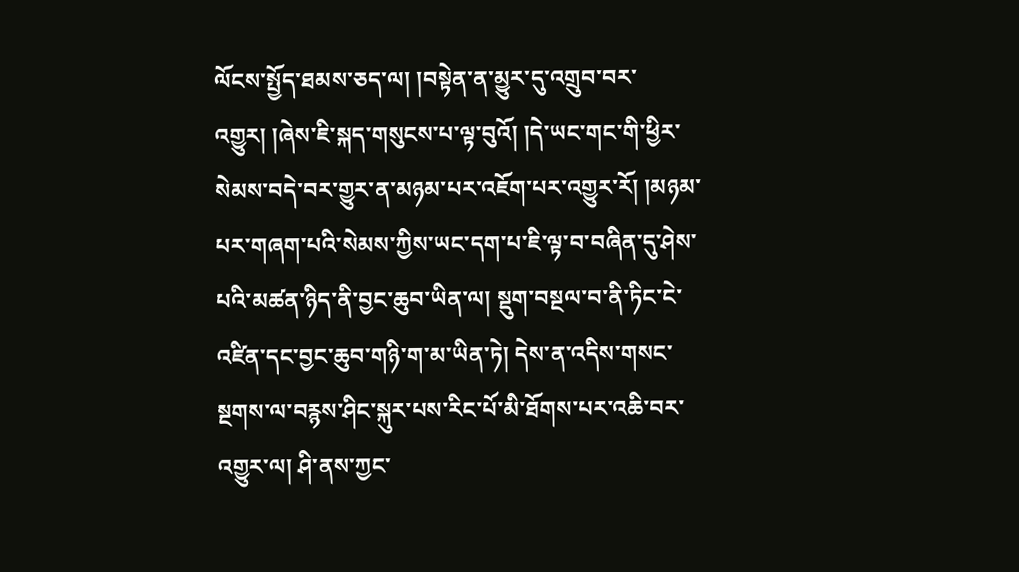ལོངས་སྤྱོད་ཐམས་ཅད་ལ། །བསྟེན་ན་མྱུར་དུ་འགྲུབ་བར་འགྱུར། །ཞེས་ཇི་སྐད་གསུངས་པ་ལྟ་བུའོ། །དེ་ཡང་གང་གི་ཕྱིར་སེམས་བདེ་བར་གྱུར་ན་མཉམ་པར་འཇོག་པར་འགྱུར་རོ། །མཉམ་པར་གཞག་པའི་སེམས་ཀྱིས་ཡང་དག་པ་ཇི་ལྟ་བ་བཞིན་དུ་ཤེས་པའི་མཚན་ཉིད་ནི་བྱང་ཆུབ་ཡིན་ལ། སྡུག་བསྔལ་བ་ནི་ཏིང་ངེ་འཛིན་དང་བྱང་ཆུབ་གཉི་ག་མ་ཡིན་ཏེ། དེས་ན་འདིས་གསང་སྔགས་ལ་བརྙས་ཤིང་སྐུར་པས་རིང་པོ་མི་ཐོགས་པར་འཆི་བར་འགྱུར་ལ། ཤི་ནས་ཀྱང་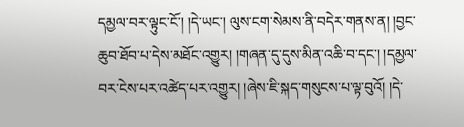དམྱལ་བར་ལྟུང་ངོ་། །དེ་ཡང་། ལུས་ངག་སེམས་ནི་བདེར་གནས་ན། །བྱང་ཆུབ་ཐོབ་པ་དེས་མཐོང་འགྱུར། །གཞན་དུ་དུས་མིན་འཆི་བ་དང་། །དམྱལ་བར་ངེས་པར་འཚེད་པར་འགྱུར། །ཞེས་ཇི་སྐད་གསུངས་པ་ལྟ་བུའོ། །དེ་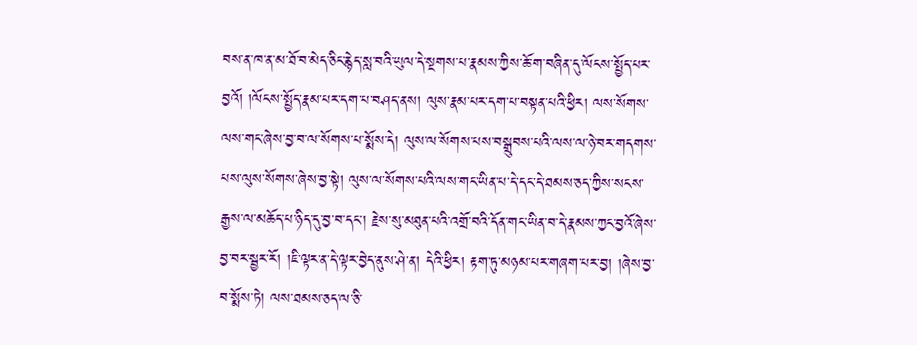བས་ན་ཁ་ན་མ་ཐོ་བ་མེད་ཅིང་རྙེད་སླ་བའི་ཡུལ་དེ་སྔགས་པ་རྣམས་ཀྱིས་ཆོ་ག་བཞིན་དུ་ལོངས་སྤྱོད་པར་བྱའོ། །ལོངས་སྤྱོད་རྣམ་པར་དག་པ་བཤད་ནས། ལུས་རྣམ་པར་དག་པ་བསྟན་པའི་ཕྱིར། ལས་སོགས་ལས་གང་ཞེས་བྱ་བ་ལ་སོགས་པ་སྨོས་དེ། ལུས་ལ་སོགས་པས་བསྒྲུབས་པའི་ལས་ལ་ཉེ་བར་གདགས་པས་ལུས་སོགས་ཞེས་བྱ་སྟེ། ལུས་ལ་སོགས་པའི་ལས་གང་ཡིན་པ་དེ་དང་དེ་ཐམས་ཅད་ཀྱིས་སངས་རྒྱས་ལ་མཆོད་པ་ཉིད་དུ་བྱ་བ་དང་། རྗེས་སུ་མཐུན་པའི་འགྲོ་བའི་དོན་གང་ཡིན་བ་དེ་རྣམས་ཀྱང་བྱའོ་ཞེས་བྱ་བར་སྦྱར་རོ། །ཇི་ལྟར་ན་དེ་ལྟར་བྱེད་ནུས་ཤེ་ན། དེའི་ཕྱིར། རྟག་ཏུ་མཉམ་པར་གཞག་པར་བྱ། །ཞེས་བྱ་བ་སྨོས་ཏེ། ལས་ཐམས་ཅད་ལ་ཅི་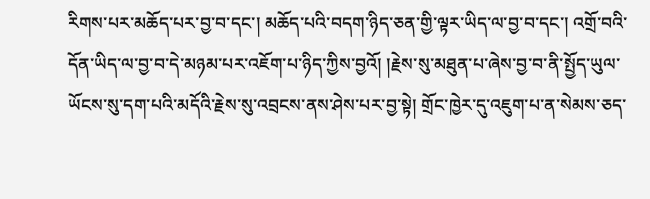རིགས་པར་མཆོད་པར་བྱ་བ་དང་། མཆོད་པའི་བདག་ཉིད་ཅན་གྱི་ལྟར་ཡིད་ལ་བྱ་བ་དང་། འགྲོ་བའི་དོན་ཡིད་ལ་བྱ་བ་དེ་མཉམ་པར་འཇོག་པ་ཉིད་ཀྱིས་བྱའོ། །རྗེས་སུ་མཐུན་པ་ཞེས་བྱ་བ་ནི་སྤྱོད་ཡུལ་ཡོངས་སུ་དག་པའི་མདོའི་རྗེས་སུ་འབྲངས་ནས་ཤེས་པར་བྱ་སྟེ། གྲོང་ཁྱེར་དུ་འཇུག་པ་ན་སེམས་ཅད་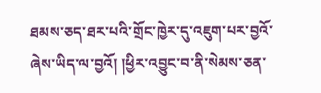ཐམས་ཅད་ཐར་པའི་གྲོང་ཁྱེར་དུ་འཇུག་པར་བྱའོ་ཞེས་ཡིད་ལ་བྱའོ། །ཕྱིར་འབྱུང་བ་ནི་སེམས་ཅན་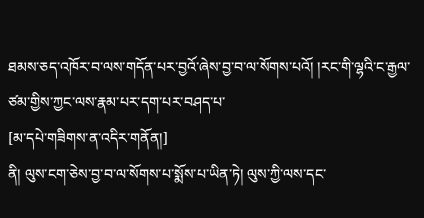ཐམས་ཅད་འཁོར་བ་ལས་གདོན་པར་བྱའོ་ཞེས་བྱ་བ་ལ་སོགས་པའོ། །རང་གི་ལྷའི་ང་རྒྱལ་ཙམ་གྱིས་ཀྱང་ལས་རྣམ་པར་དག་པར་བཤད་པ་
[མ་དཔེ་གཟིགས་ན་འདིར་གནོན།]
ནི། ལུས་ངག་ཅེས་བྱ་བ་ལ་སོགས་པ་སྨོས་པ་ཡིན་ཏེ། ལུས་ཀྱི་ལས་དང་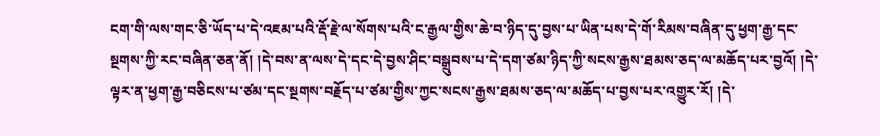ངག་གི་ལས་གང་ཅི་ཡོད་པ་དེ་འཇམ་པའི་རྡོ་རྗེ་ལ་སོགས་པའི་ང་རྒྱལ་གྱིས་ཆེ་བ་ཉིད་དུ་བྱས་པ་ཡིན་པས་དེ་གོ་རིམས་བཞིན་དུ་ཕྱག་རྒྱ་དང་སྔགས་ཀྱི་རང་བཞིན་ཅན་ནོ། །དེ་བས་ན་ལས་དེ་དང་དེ་བྱས་ཤིང་བསྒྲུབས་པ་དེ་དག་ཙམ་ཉིད་ཀྱི་སངས་རྒྱས་ཐམས་ཅད་ལ་མཆོད་པར་བྱའོ། །དེ་ལྟར་ན་ཕྱག་རྒྱ་བཅིངས་པ་ཙམ་དང་སྔགས་བརྗོད་པ་ཙམ་གྱིས་ཀྱང་སངས་རྒྱས་ཐམས་ཅད་ལ་མཆོད་པ་བྱས་པར་འགྱུར་རོ། །དེ་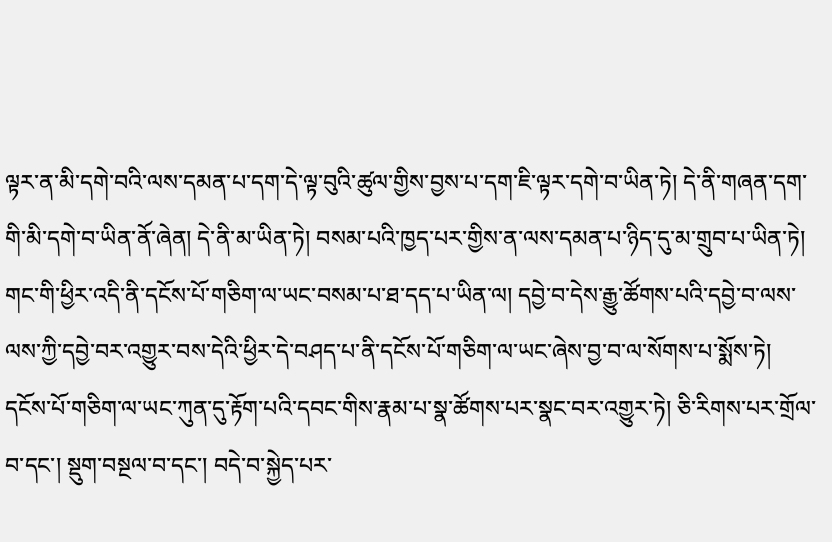ལྟར་ན་མི་དགེ་བའི་ལས་དམན་པ་དག་དེ་ལྟ་བུའི་ཚུལ་གྱིས་བྱས་པ་དག་ཇི་ལྟར་དགེ་བ་ཡིན་ཏེ། དེ་ནི་གཞན་དག་གི་མི་དགེ་བ་ཡིན་ནོ་ཞེན། དེ་ནི་མ་ཡིན་ཏེ། བསམ་པའི་ཁྱད་པར་གྱིས་ན་ལས་དམན་པ་ཉིད་དུ་མ་གྲུབ་པ་ཡིན་ཏེ། གང་གི་ཕྱིར་འདི་ནི་དངོས་པོ་གཅིག་ལ་ཡང་བསམ་པ་ཐ་དད་པ་ཡིན་ལ། དབྱེ་བ་དེས་རྒྱུ་ཚོགས་པའི་དབྱེ་བ་ལས་ལས་ཀྱི་དབྱེ་བར་འགྱུར་བས་དེའི་ཕྱིར་དེ་བཤད་པ་ནི་དངོས་པོ་གཅིག་ལ་ཡང་ཞེས་བྱ་བ་ལ་སོགས་པ་སྨོས་ཏེ། དངོས་པོ་གཅིག་ལ་ཡང་ཀུན་དུ་རྟོག་པའི་དབང་གིས་རྣམ་པ་སྣ་ཚོགས་པར་སྣང་བར་འགྱུར་ཏེ། ཅི་རིགས་པར་གྲོལ་བ་དང་། སྡུག་བསྔལ་བ་དང་། བདེ་བ་སྐྱེད་པར་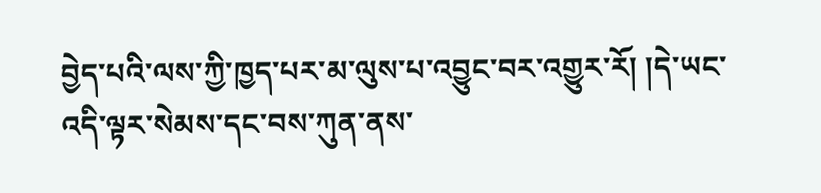བྱེད་པའི་ལས་ཀྱི་ཁྱད་པར་མ་ལུས་པ་འབྱུང་བར་འགྱུར་རོ། །དེ་ཡང་འདི་ལྟར་སེམས་དང་བས་ཀུན་ནས་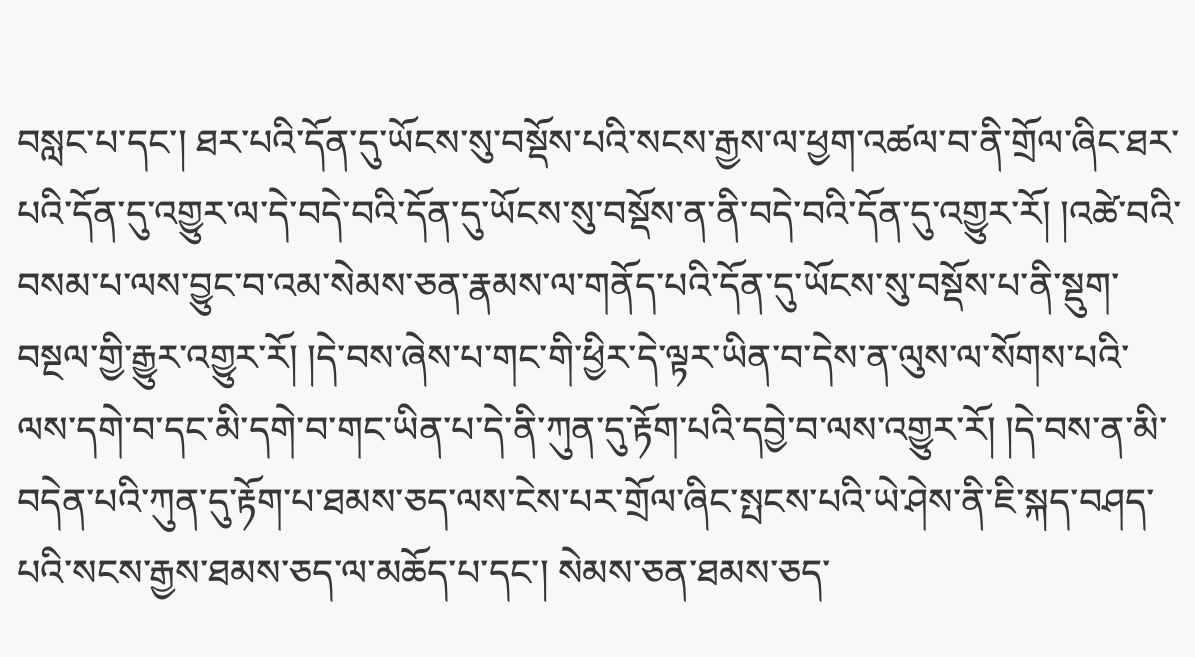བསླང་པ་དང་། ཐར་པའི་དོན་དུ་ཡོངས་སུ་བསྡོས་པའི་སངས་རྒྱས་ལ་ཕྱག་འཚལ་བ་ནི་གྲོལ་ཞིང་ཐར་པའི་དོན་དུ་འགྱུར་ལ་དེ་བདེ་བའི་དོན་དུ་ཡོངས་སུ་བསྡོས་ན་ནི་བདེ་བའི་དོན་དུ་འགྱུར་རོ། །འཚེ་བའི་བསམ་པ་ལས་བྱུང་བ་འམ་སེམས་ཅན་རྣམས་ལ་གནོད་པའི་དོན་དུ་ཡོངས་སུ་བསྡོས་པ་ནི་སྡུག་བསྔལ་གྱི་རྒྱུར་འགྱུར་རོ། །དེ་བས་ཞེས་པ་གང་གི་ཕྱིར་དེ་ལྟར་ཡིན་བ་དེས་ན་ལུས་ལ་སོགས་པའི་ལས་དགེ་བ་དང་མི་དགེ་བ་གང་ཡིན་པ་དེ་ནི་ཀུན་དུ་རྟོག་པའི་དབྱེ་བ་ལས་འགྱུར་རོ། །དེ་བས་ན་མི་བདེན་པའི་ཀུན་དུ་རྟོག་པ་ཐམས་ཅད་ལས་ངེས་པར་གྲོལ་ཞིང་སྤངས་པའི་ཡེ་ཤེས་ནི་ཇི་སྐད་བཤད་པའི་སངས་རྒྱས་ཐམས་ཅད་ལ་མཆོད་པ་དང་། སེམས་ཅན་ཐམས་ཅད་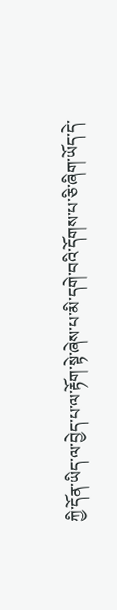ཀྱི་དོན་ཡིད་ལ་བྱེད་པ་ལ་རྟོག་སྟེ་ཞེས་པ་མི་དགེ་བའི་དོགས་པ་ཅི་ཞིག་ཡོད་དེ་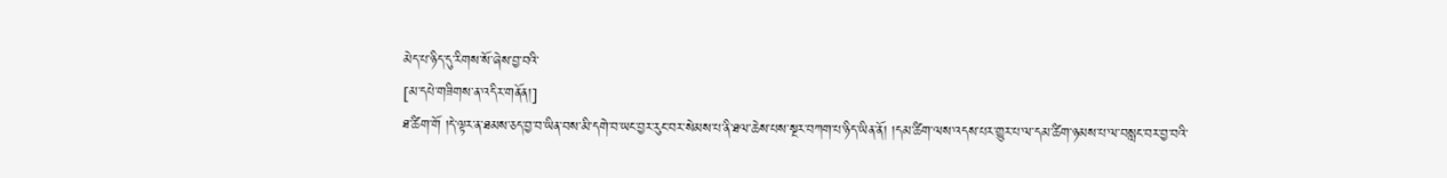མེད་པ་ཉིད་དུ་རིགས་སོ་ཞེས་བྱ་བའི་
[མ་དཔེ་གཟིགས་ན་འདིར་གནོན།]
ཐ་ཚིག་གོ །དེ་ལྟར་ན་ཐམས་ཅད་བྱ་བ་ཡིན་བས་མི་དགེ་བ་ཡང་བྱར་རུང་བར་སེམས་པ་ནི་ཐལ་ཆེས་པས་སྔར་བཀག་པ་ཉིད་ཡིན་ནོ། །དམ་ཚིག་ལས་འདས་པར་གྱུར་པ་ལ་དམ་ཚིག་ཉམས་པ་ལ་བསླང་བར་བྱ་བའི་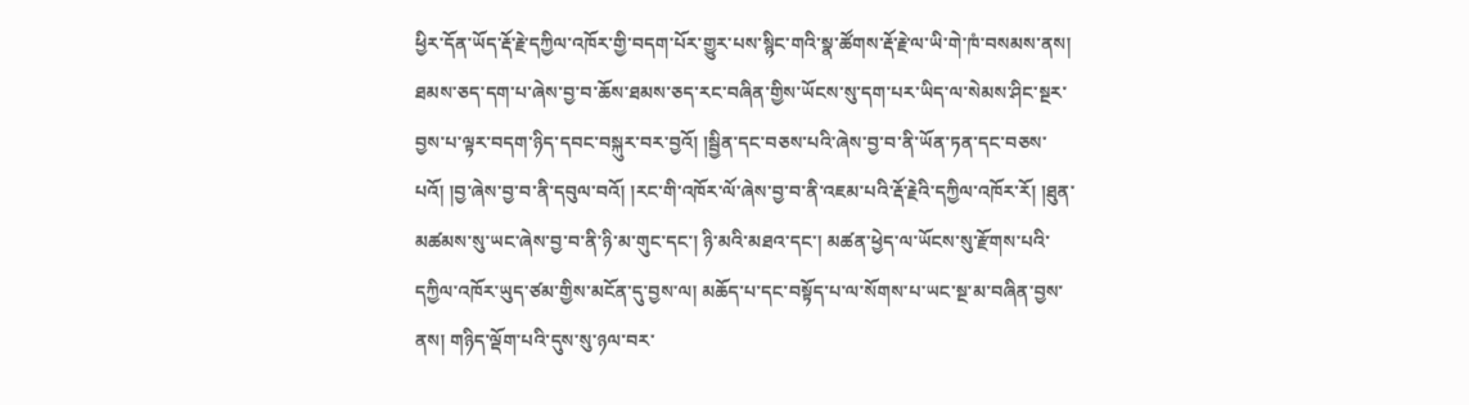ཕྱིར་དོན་ཡོད་རྡོ་རྗེ་དཀྱིལ་འཁོར་གྱི་བདག་པོར་གྱུར་པས་སྙིང་གའི་སྣ་ཚོགས་རྡོ་རྗེ་ལ་ཡི་གེ་ཁཾ་བསམས་ནས། ཐམས་ཅད་དག་པ་ཞེས་བྱ་བ་ཆོས་ཐམས་ཅད་རང་བཞིན་གྱིས་ཡོངས་སུ་དག་པར་ཡིད་ལ་སེམས་ཤིང་སྔར་བྱས་པ་ལྟར་བདག་ཉིད་དབང་བསྐུར་བར་བྱའོ། །སྦྱིན་དང་བཅས་པའི་ཞེས་བྱ་བ་ནི་ཡོན་ཏན་དང་བཅས་པའོ། །བྱ་ཞེས་བྱ་བ་ནི་དབུལ་བའོ། །རང་གི་འཁོར་ལོ་ཞེས་བྱ་བ་ནི་འཇམ་པའི་རྡོ་རྗེའི་དཀྱིལ་འཁོར་རོ། །ཐུན་མཚམས་སུ་ཡང་ཞེས་བྱ་བ་ནི་ཉི་མ་གུང་དང་། ཉི་མའི་མཐའ་དང་། མཚན་ཕྱེད་ལ་ཡོངས་སུ་རྫོགས་པའི་དཀྱིལ་འཁོར་ཡུད་ཙམ་གྱིས་མངོན་དུ་བྱས་ལ། མཆོད་པ་དང་བསྟོད་པ་ལ་སོགས་པ་ཡང་སྔ་མ་བཞིན་བྱས་ནས། གཉིད་ལྡོག་པའི་དུས་སུ་ཉལ་བར་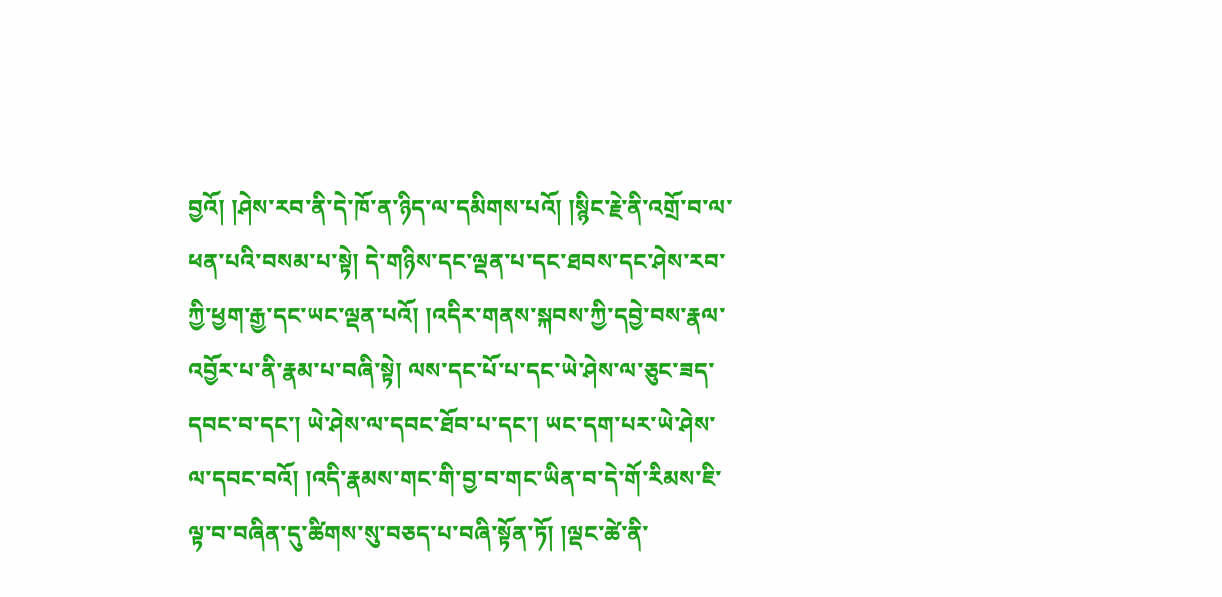བྱའོ། །ཤེས་རབ་ནི་དེ་ཁོ་ན་ཉིད་ལ་དམིགས་པའོ། །སྙིང་རྗེ་ནི་འགྲོ་བ་ལ་ཕན་པའི་བསམ་པ་སྟེ། དེ་གཉིས་དང་ལྡན་པ་དང་ཐབས་དང་ཤེས་རབ་ཀྱི་ཕྱག་རྒྱ་དང་ཡང་ལྡན་པའོ། །འདིར་གནས་སྐབས་ཀྱི་དབྱེ་བས་རྣལ་འབྱོར་པ་ནི་རྣམ་པ་བཞི་སྟེ། ལས་དང་པོ་པ་དང་ཡེ་ཤེས་ལ་ཅུང་ཟད་དབང་བ་དང་། ཡེ་ཤེས་ལ་དབང་ཐོབ་པ་དང་། ཡང་དག་པར་ཡེ་ཤེས་ལ་དབང་བའོ། །འདི་རྣམས་གང་གི་བྱ་བ་གང་ཡིན་བ་དེ་གོ་རིམས་ཇི་ལྟ་བ་བཞིན་དུ་ཚིགས་སུ་བཅད་པ་བཞི་སྟོན་ཏོ། །ལྡང་ཚེ་ནི་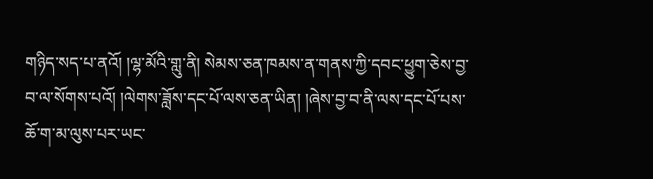གཉིད་སད་པ་ནའོ། །ལྷ་མོའི་གླུ་ནི། སེམས་ཅན་ཁམས་ན་གནས་ཀྱི་དབང་ཕྱུག་ཅེས་བྱ་བ་ལ་སོགས་པའོ། །ལེགས་ཟློས་དང་པོ་ལས་ཅན་ཡིན། །ཞེས་བྱ་བ་ནི་ལས་དང་པོ་པས་ཆོ་ག་མ་ལུས་པར་ཡང་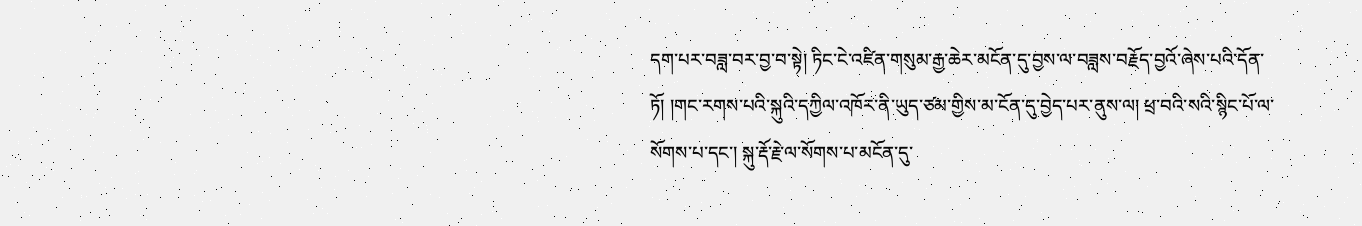དག་པར་བཟླ་བར་བྱ་བ་སྟེ། ཏིང་ངེ་འཛིན་གསུམ་རྒྱ་ཆེར་མངོན་དུ་བྱས་ལ་བཟླས་བརྗོད་བྱའོ་ཞེས་པའི་དོན་ཏོ། །གང་རགས་པའི་སྐུའི་དཀྱིལ་འཁོར་ནི་ཡུད་ཙམ་གྱིས་མ་ངོན་དུ་བྱེད་པར་ནུས་ལ། ཕྲ་བའི་སའི་སྙིང་པོ་ལ་སོགས་པ་དང་། སྐུ་རྡོ་རྗེ་ལ་སོགས་པ་མངོན་དུ་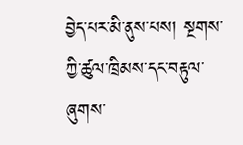བྱེད་པར་མི་ནུས་པས། སྔགས་ཀྱི་ཚུལ་ཁྲིམས་དང་བརྟུལ་ཞུགས་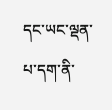དང་ཡང་ལྡན་པ་དག་ནི་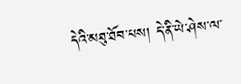དེའི་མཐུ་ཐོབ་པས། དེ་ནི་ཡེ་ཤེས་ལ་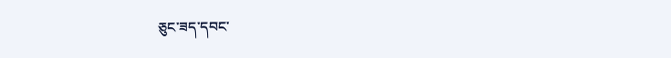ཅུང་ཟད་དབང་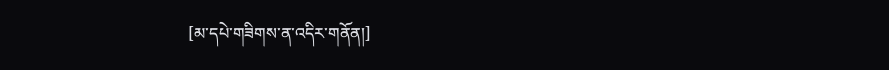[མ་དཔེ་གཟིགས་ན་འདིར་གནོན།]